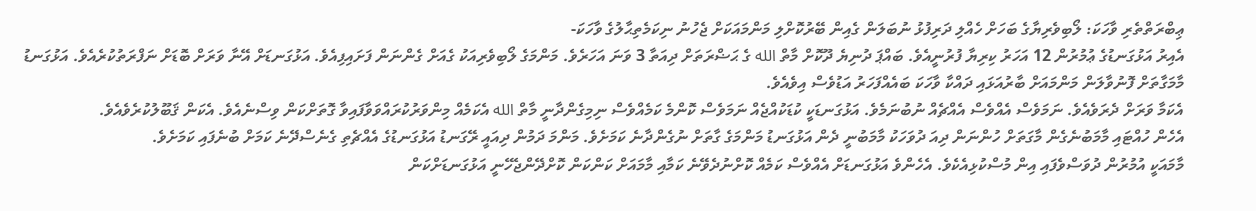ޢިބްރަތްތެރި ވާހަކަ: ލޯބިވެރިޔާގެ ބަހަށް ހެއްލި ދަރިފުޅު ނުބަލަން ގެއިން ބޭރުކޮށްލި މަންމައަކަށް ޖެހުނު ނިކަމެތިޙާލުގެ ވާހަކަ-
އެއިރު އަޅުގަނޑުގެ ޢުމުރުން 12 އަހަރު ކިރިޔާ ފުރުނީއެވެ. ބައްޕަ ދުނިޔެ ދޫކޮށް މާތް الله ގެ ޙަޟްރަތަށް ދިއަތާ 3 ވަނަ އަހަރެވެ. މަންމަގެ ލޯބިވެރިއަކު ގެއަށް ގެންނަން ފަށައިފިއެވެ. އަޅުގަނޑަށް އޭނާ ވަރަށް ބޮޑަށް ނަފްރަތުކުރެއެވެ. އަޅުގަނޑު މާމަގާތަށް ފޮނުވާލަން މަންމައަށް ބާރުއަޅައި ދައްކާ ވާހަކަ ބައެއްފަހަރު އަޑުވެސް އިވެއެވެ.
އެކަމާ ވަރަށް ދެރަވެއެވެ. ނަމަވެސް އެއްވެސް އެއްޗެއް ނުބުނަމެވެ. އަޅުގަނޑަކީ ކުޑަކުއްޖެއް ނަމަވެސް ކޮންމެ ކަމެއްވެސް ނިމިގެންދާނީ މާތް الله އެކަމެއް މިންވަރުކުރައްވަވާފައިވާ ގޮތަށްކަން ވިސްނެއެވެ. އެކަން ޤަބޫލުކުރެވެއެވެ.
އެހެން ހުއްޓައި މާމަބުނެގެން މާގަތަށް ހުންނަން ދިއަ ދުވަހަކު މާމަބުނީ ދެން އަޅުގަނޑު މަންމަގެ ގާތަށް ނުގެންދާނެ ކަމަށެވެ. މަންމަ ދަމުން ދިއައީ ރޭގަނޑު އަޅުގަނޑުގެ އެއްޗެތި ގެނެސްދޭނެ ކަމަށް ބުނެފައި ކަމަށެވެ.
މާމައަކީ އުމުރުން ދުވަސްވެފައި އިން މުސްކުޅިއެކެވެ. އެހެންވެ އަޅުގަނޑަށް އެއްވެސް ކަމެއް ކޮށްނުދެވޭނެ ކަމާއި މާމައަށް ކަންކަން ކޮށްދޭންޖެހޭނީ އަޅުގަނޑަށްކަން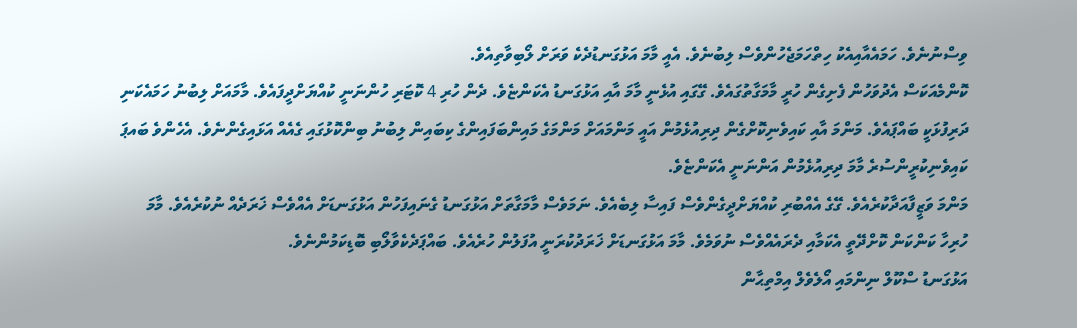ވިސްނުނެވެ. ހަމައެއާއިއެކު ހިތްހަމަޖެހުންވެސް ލިބުނެވެ. އެއީ މާމަ އަޅުގަނޑުދެކެ ވަރަށް ލޯބިވާތިއެވެ.
ކޮންމެއަކަސް އެދުވަހުން ފެށިގެން ހުރީ މާމަގާތުގައެވެ. ގޭގައި އުޅެނީ މާމަ އާއި އަޅުގަނޑު އެކަންޏެވެ. ދެން ހުރި 4 ކޮޓަރި ހުންނަނީ ކުއްޔަށްދީފައެވެ. މާމައަށް ލިބުނު ހަމައެކަނި ދަރިފުޅަކީ ބައްޕައެވެ. މަންމަ އާއި ކައިވެނިކޮށްގެން ދިރިއުޅެމުން އައީ މަންމައަށް މަންމަގެ މައިންބަފައިންގެ ކިބައިން ލިބުނު ބިންކޮޅުގައި ގެއެއް އަޅައިގެންނެވެ. އެހެންވެ ބައޕަ ކައިވެނިކުރީންސުރެ މާމަ ދިރިއުޅެމުން އަންނަނީ އެކަންޏެވެ.
މަންމަ ވަޒީފާއަދާކުރެއެވެ. ގޭގެ އެއްބުރި ކުއްޔަށްދީގެންވެސް ފައިސާ ލިބެއެވެ. ނަމަވެސް މާމަގާތަށް އަޅުގަނޑު ގެނައިފަހުން އަޅުގަނޑަށް އެއްވެސް ޚަރަދެއް ނުކުރެއެވެ. މާމަ ހުރިހާ ކަންކަން ކޮށްދޭތީ އެކަމާއި ދެރައެއްވެސް ނުވަމެވެ. މާމަ އަޅުގަނޑަށް ޚަރަދުކުރަނީ އުފަލުން ހުރެއެވެ. ބައްޕަދެކެވާލޯބި ބޮޑިކަމުންނެވެ.
އަޅުގަނޑު ސްކޫލް ނިންމައި އޯލެވެލް އިމްތިޙާން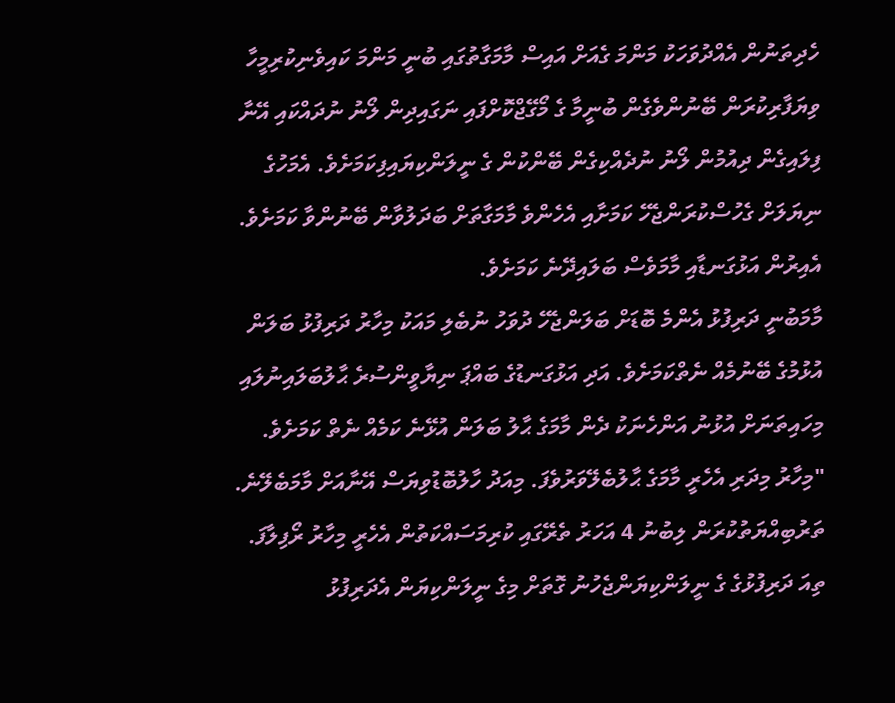ހެދިތަނުން އެއްދުވަހަކު މަންމަ ގެއަށް އައިސް މާމަގާތުގައި ބުނީ މަންމަ ކައިވެނިކުރިމީހާ ވިޔަފާރިކުރަން ބޭނުންވެގެން ބުނީމާ ގެ މޯގޭޖްކޮށްފައި ނަގައިދިން ލޯނު ނުދައްކައި އޭނާ ފިލައިގެން ދިއުމުން ލޯނު ނުދެއްކިގެން ބޭންކުން ގެ ނީލަންކިޔައިފިކަމަށެވެ. އެމަހުގެ ނިޔަލަށް ގެހުސްކުރަންޖެހޭ ކަމަށާއި އެހެންވެ މާމަގާތަށް ބަދަލުވާން ބޭނުންވާ ކަމަށެވެ. އެއިރުން އަޅުގަނޑާއި މާމަވެސް ބަލައިދޭނެ ކަމަށެވެ.
މާމަބުނީ ދަރިފުޅު އެންމެ ބޮޑަށް ބަލަންޖެހޭ ދުވަހު ނުބެލި މައަކު މިހާރު ދަރިފުޅު ބަލަން އުޅުމުގެ ބޭނުމެއް ނެތްކަމަށެވެ. އަދި އަޅުގަނޑުގެ ބައްޕަ ނިޔާވީންސުރެ ޙާލުބަލައިނުލައި މިހައިތަނަށް އުޅުނު އަންހެނަކު ދެން މާމަގެ ޙާލު ބަލަން އުޅޭނެ ކަމެއް ނެތް ކަމަށެވެ. "މިހާރު މިދަރި އެހެރީ މާމަގެ ޙާލުބެލޭވަރުވެފަ. މިއަދު ހާލުބޮޑުވިޔަސް އޭނާއަށް މާމަބެލޭނެ. ތަރުބިއްޔަތުކުރަން ލިބުނު 4 އަހަރު ތެރޭގައި ކުރިމަސައްކަތުން އެހެރީ މިހާރު ރޯފިލާފަ. ތިއަ ދަރިފުޅުގެ ގެ ނީލަންކިޔަންޖެހުނު ގޮތަށް މިގެ ނީލަންކިޔަން އެދަރިފުޅު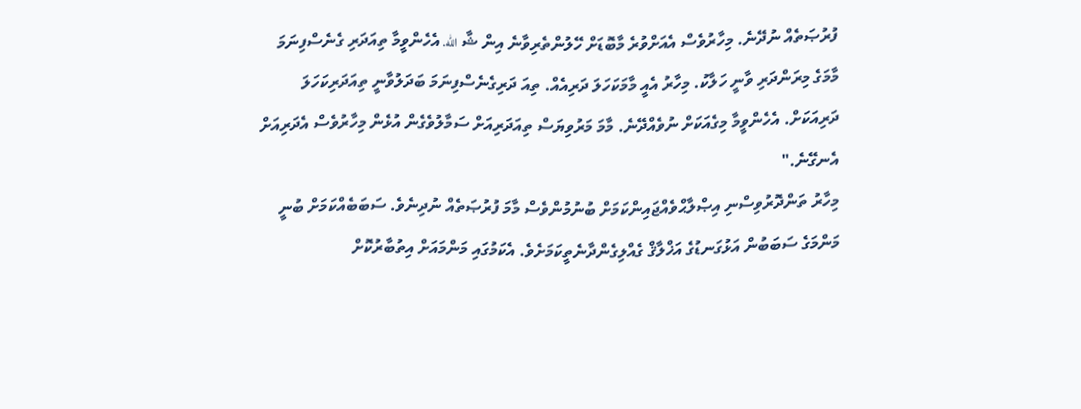ފުރުޞަތެއް ނުދޭނެ. މިހާރުވެސް އެއަށްވުރެ މާބޮޑަށް ހޭލުންތެރިވާނެ އިން ޝާ الله. އެހެންވީމާ ތިއަދަރި ގެނެސްފިނަމަ މާމަގެ މިރަންދަރި ވާނީ ހަލާކު. މިހާރު އެއީ މާމަކަހަލަ ދަރިއެއް. ތިއަ ދަރިގެނެސްފިނަމަ ބަދަލުވާނީ ތިއަދަރިކަހަލަ ދަރިއަކަށް. އެހެންވީމާ މިގެއަކަށް ނުވެއްދޭނެ. މާމަ މަރުވިޔަސް ތިއަދަރިއަށް ސަމާލުވެގެން އުޅެން މިހާރުވެސް އެދަރިއަށް އެނގޭނެ."
މިހާރު ތަންދޮރުވިސްނި އިޞްލާޙްވެއްޖައިންކަމަށް ބުނުމުންވެސް މާމަ ފުރުޞަތެއް ނުދިނެވެ. ސަބަބެއްކަމަށް ބުނީ މަންމަގެ ސަބަބުން އަޅުގަނޑުގެ އަޚްލާޤް ގެއްލިގެންދާނެތީކަމަށެވެ. އެކަމުގައި މަންމައަށް އިތުބާރުކޮށް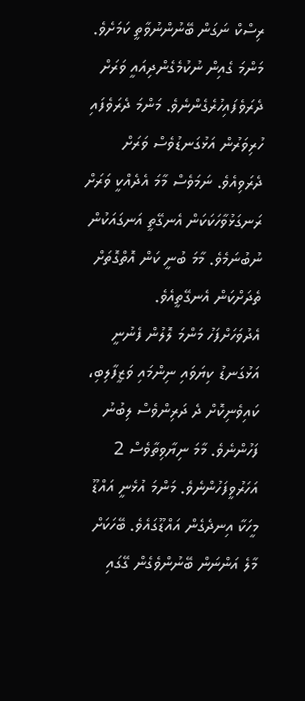ރިސްކް ނަގަން ބޭނުންނުވާތީ ކަމަށެވެ.
މަންމަ ގެއިން ނުކުމެގެންދިއައީ ވަރަށް ދެރަވެފައިހުރެގެންނެވެ. މަންމަ ދެރަވެފައި ހުރިވަރުން އަޅުގަނޑުވެސް ވަރަށް ދެރަވިއެވެ. ނަމަވެސް މާމަ އެދެއްކީ ވަރަށް ރަނގަޅުވާހަކަކަން އެނގޭތީ އަނގައަކުން ނުބުނަމެވެ. މާމަ ބުނީ ކަން އޮތްގޮތަށް ތެދަށްކަން އެނގޭތީއެވެ.
އެދުވަހަށްފަހު މަންމަ ލޮލުން ފެނުނީ އަޅުގަނޑު ކިޔަވައި ނިންމައި ވަޒީފާލިބި، ކައިވެނިކޮށް ދެ ދަރިންވެސް ލިބުނު ފަހުންނެވެ. މާމަ ނިޔާވިތާވެސް 2 އަހަރުވީފަހުންނެވެ. މަންމަ އުޅެނީ އައްޑޫ މީހަކާ އިނދެގެން އައްޑޫގައެވެ. ބޭހަކަށް މާލެ އަންނަން ބޭނުންވެގެން ގޭގައި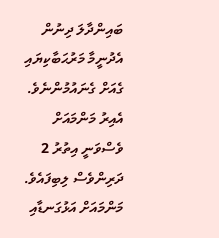ބައިންދާލަ ދިނުން އެދުނީމާ މަރުޙަބާކިޔައި ގެއަށް ގެނައުމުންނެވެ. އެއިރު މަންމައަށް ވެސްވަނީ އިތުރު 2 ދަރިންވެސް ލިބިފައެވެ.
މަންމައަށް އަޅުގަނޑާއި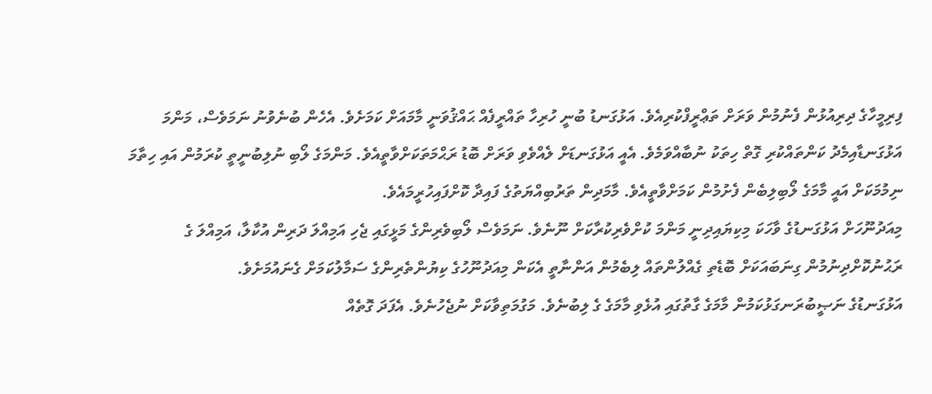ފިރިމީހާގެ ދިރިއުޅުން ފެނުމުން ވަރަށް ތަޢްރީފްކުރިއެވެ. އަޅުގަނޑު ބުނީ ހުރިހާ ތައްރީފެއް ޙައްޤުވަނީ މާމައަށް ކަމަށެވެ. އެހެން ބުނެވުނު ނަމަވެސް، މަންމަ އަޅުގަނޑާއިމެދު ކަންތައްކުރި ގޮތް ހިތަކު ނުބާއްވަމެވެ. އެއީ އަޅުގަނޑަށް ލެއްވެވި ވަރަށް ބޮޑު ރަޙްމަތަކަށްވާތީއެވެ. މަންމަގެ ލޯބި ނުލިބުނީތީ ކުރަމުން އައި ހިތާމަ ނިމުމަކަށް އައީ މާމަގެ ލޯބިލިބެން ފެށުމުން ކަމަށްވާތީއެވެ. މާމަދިން ތަރުބިއްޔަތުގެ ފައިދާ ކޮށްފައިހުރީމައެވެ.
މިއަދުނޫހަށް އަޅުގަނޑުގެ ވާހަކަ މިކިޔައިދިނީ މަންމަ ކުށްވެރިކުރާކަށް ނޫނެވެ. ނަމަވެސް ލޯބިވެރިންގެ މަޅީގައި ޖެހި އަމިއްލަ ދަރިން އުކާލާ، އަމިއްލަ ގެ ރަޙުނުކޮށްދިނުމުން ގިނަބައަކަށް ބޮޑެތި ގެއްލުންތައް ލިބެމުން އަންނާތީ އެކަން މިއަދުނޫހުގެ ކިޔުންތެރިންގެ ސަމާލުކަމަށް ގެނައުމަށެވެ.
އަޅުގަނޑުގެ ނަޞީބުރަނގަޅުކަމުން މާމަގެ ގާތުގައި އުޅެވި މާމަގެ ގެ ލިބުނެވެ. މަގުމަތިވާކަށް ނުޖެހުނެވެ. އެފަދަ ގޮތެއް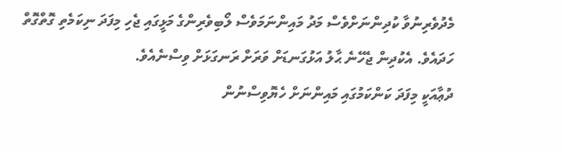މެދުވެރިނުވާ ކުދިންނަށްވެސް މަދު މައިންނަމަވެސް ލޯބިވެރިންގެ މަޅީގައި ޖެހި މިފަދަ ނިކަމެތި ގޮތްގޮތް ހަދައެވެ. އެކުދިން ޖެހޭނެ ޙާލު އަޅުގަނޑަށް ވަރަށް ރަނގަޅަށް ވިސްނެއެވެ.
ދުޢާއަކީ މިފަދަ ކަންކަމުގައި މައިންނަށް ހެޔޮވިސްނުން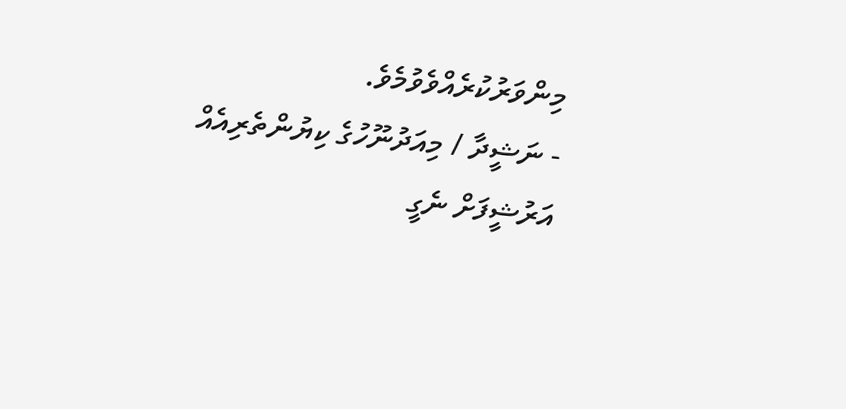މިންވަރުކުރެއްވެވުމެވެ.
- ނަޝީދާ / މިއަދުނޫހުގެ ކިޔުންތެރިއެއް
އަރުޝީފަށް ނެގީ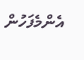އެންމެފަހުން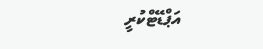އަޕްޑޭޓްކުރީ